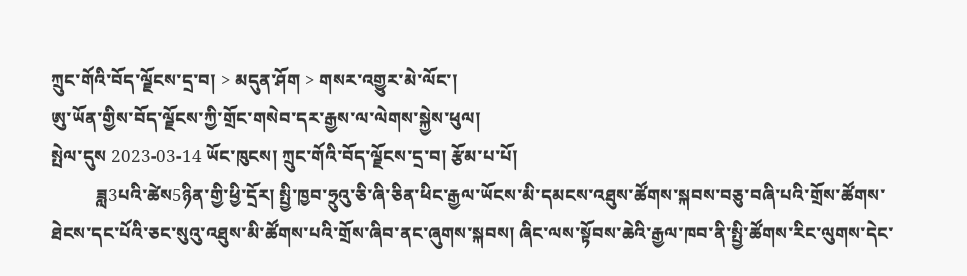ཀྲུང་གོའི་བོད་ལྗོངས་དྲ་བ། > མདུན་ཤོག > གསར་འགྱུར་མེ་ལོང་།
ཨུ་ཡོན་གྱིས་བོད་ལྗོངས་ཀྱི་གྲོང་གསེབ་དར་རྒྱས་ལ་ལེགས་སྐྱེས་ཕུལ།
སྤེལ་དུས 2023-03-14 ཡོང་ཁུངས། ཀྲུང་གོའི་བོད་ལྗོངས་དྲ་བ། རྩོམ་པ་པོ།
          ཟླ3པའི་ཚེས5ཉིན་གྱི་ཕྱི་དྲོར། སྤྱི་ཁྱབ་ཧྲུའུ་ཅི་ཞི་ཅིན་ཕིང་རྒྱལ་ཡོངས་མི་དམངས་འཐུས་ཚོགས་སྐབས་བཅུ་བཞི་པའི་གྲོས་ཚོགས་ཐེངས་དང་པོའི་ཅང་སུའུ་འཐུས་མི་ཚོགས་པའི་གྲོས་ཞིབ་ནང་ཞུགས་སྐབས། ཞིང་ལས་སྟོབས་ཆེའི་རྒྱལ་ཁབ་ནི་སྤྱི་ཚོགས་རིང་ལུགས་དེང་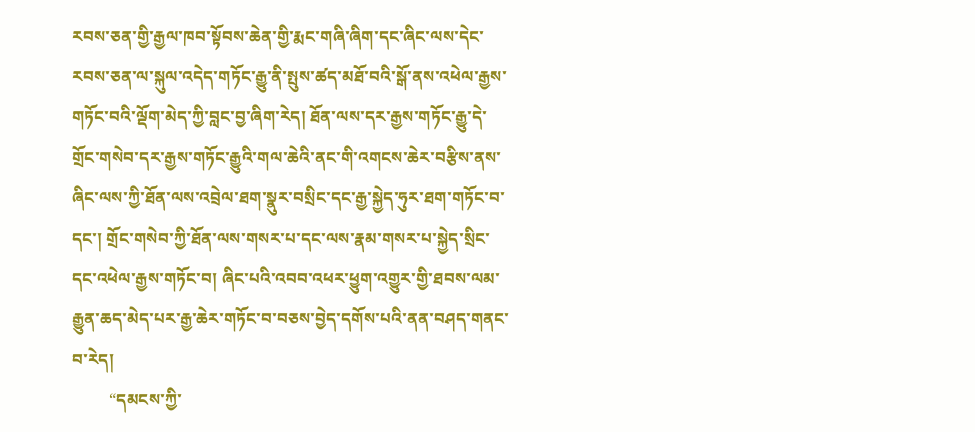རབས་ཅན་གྱི་རྒྱལ་ཁབ་སྟོབས་ཆེན་གྱི་རྨང་གཞི་ཞིག་དང་ཞིང་ལས་དེང་རབས་ཅན་ལ་སྐུལ་འདེད་གཏོང་རྒྱུ་ནི་སྤུས་ཚད་མཐོ་བའི་སྒོ་ནས་འཕེལ་རྒྱས་གཏོང་བའི་ལྡོག་མེད་ཀྱི་བླང་བྱ་ཞིག་རེད། ཐོན་ལས་དར་རྒྱས་གཏོང་རྒྱུ་དེ་གྲོང་གསེབ་དར་རྒྱས་གཏོང་རྒྱུའི་གལ་ཆེའི་ནང་གི་འགངས་ཆེར་བརྩིས་ནས་ཞིང་ལས་ཀྱི་ཐོན་ལས་འབྲེལ་ཐག་སྣུར་བསྲིང་དང་རྒྱ་སྐྱེད་ཧུར་ཐག་གཏོང་བ་དང་། གྲོང་གསེབ་ཀྱི་ཐོན་ལས་གསར་པ་དང་ལས་རྣམ་གསར་པ་སྐྱེད་སྲིང་དང་འཕེལ་རྒྱས་གཏོང་བ། ཞིང་པའི་འབབ་འཕར་ཕྱུག་འགྱུར་གྱི་ཐབས་ལམ་རྒྱུན་ཆད་མེད་པར་རྒྱ་ཆེར་གཏོང་བ་བཅས་བྱེད་དགོས་པའི་ནན་བཤད་གནང་བ་རེད།
         “དམངས་ཀྱི་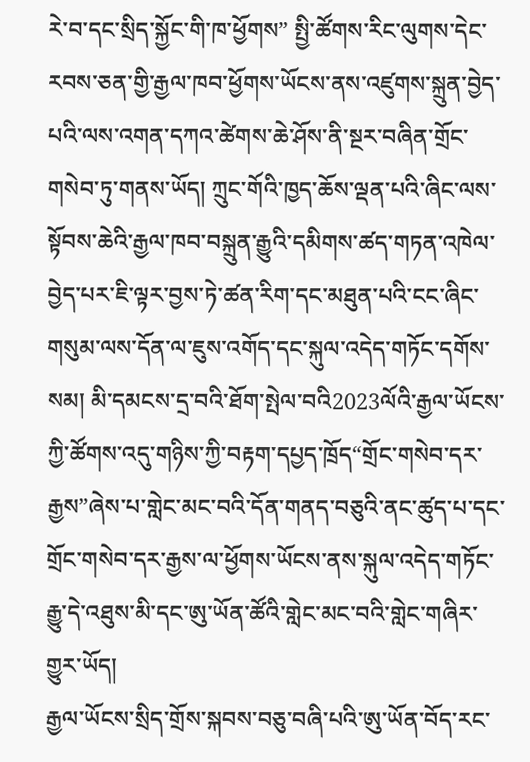རེ་བ་དང་སྲིད་སྐྱོང་གི་ཁ་ཕྱོགས” སྤྱི་ཚོགས་རིང་ལུགས་དེང་རབས་ཅན་གྱི་རྒྱལ་ཁབ་ཕྱོགས་ཡོངས་ནས་འཛུགས་སྐྲུན་བྱེད་པའི་ལས་འགན་དཀའ་ཚེགས་ཆེ་ཤོས་ནི་སྔར་བཞིན་གྲོང་གསེབ་ཏུ་གནས་ཡོད། ཀྲུང་གོའི་ཁྱད་ཆོས་ལྡན་པའི་ཞིང་ལས་སྟོབས་ཆེའི་རྒྱལ་ཁབ་བསྐྲུན་རྒྱུའི་དམིགས་ཚད་གཏན་འཁེལ་བྱེད་པར་ཇི་ལྟར་བྱས་ཏེ་ཚན་རིག་དང་མཐུན་པའི་ངང་ཞིང་གསུམ་ལས་དོན་ལ་ཇུས་འགོད་དང་སྐུལ་འདེད་གཏོང་དགོས་སམ། མི་དམངས་དྲ་བའི་ཐོག་སྤེལ་བའི2023ལོའི་རྒྱལ་ཡོངས་ཀྱི་ཚོགས་འདུ་གཉིས་ཀྱི་བརྟག་དཔྱད་ཁྲོད“གྲོང་གསེབ་དར་རྒྱས”ཞེས་པ་གླེང་མང་བའི་དོན་གནད་བཅུའི་ནང་ཚུད་པ་དང་གྲོང་གསེབ་དར་རྒྱས་ལ་ཕྱོགས་ཡོངས་ནས་སྐུལ་འདེད་གཏོང་རྒྱུ་དེ་འཐུས་མི་དང་ཨུ་ཡོན་ཚོའི་གླེང་མང་བའི་གླེང་གཞིར་གྱུར་ཡོད།
རྒྱལ་ཡོངས་སྲིད་གྲོས་སྐབས་བཅུ་བཞི་པའི་ཨུ་ཡོན་བོད་རང་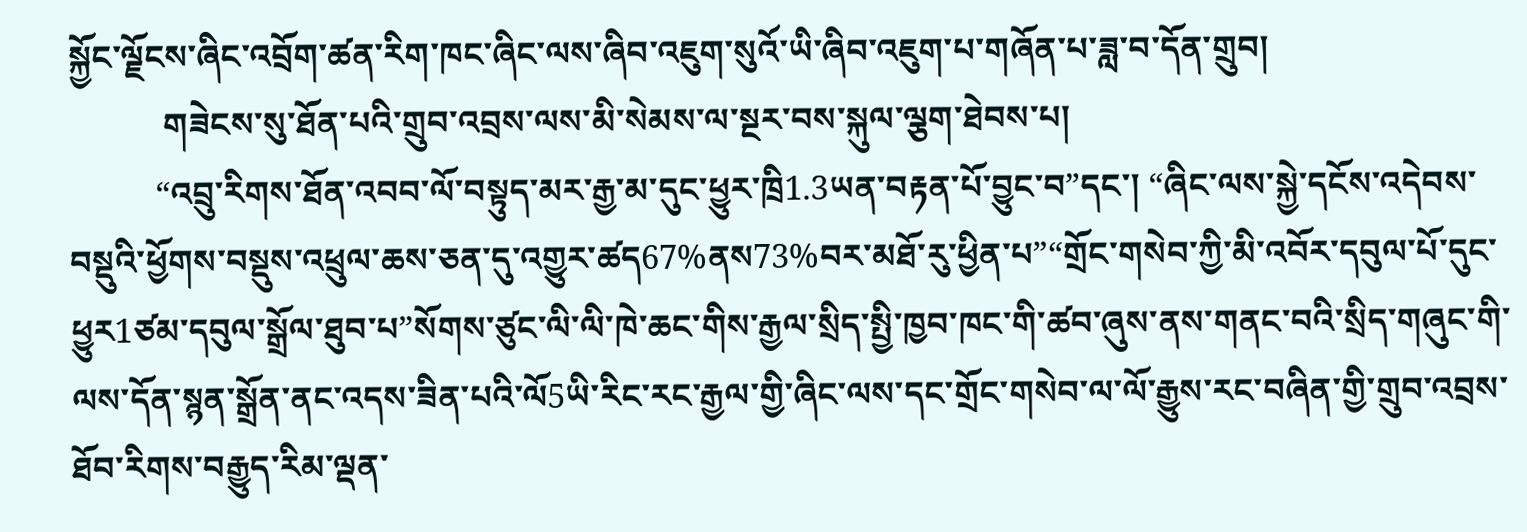སྐྱོང་ལྗོངས་ཞིང་འབྲོག་ཚན་རིག་ཁང་ཞིང་ལས་ཞིབ་འཇུག་སུའོ་ཡི་ཞིབ་འཇུག་པ་གཞོན་པ་ཟླ་བ་དོན་གྲུབ།
           གཟེངས་སུ་ཐོན་པའི་གྲུབ་འབྲས་ལས་མི་སེམས་ལ་སྔར་བས་སྐུལ་ལྕག་ཐེབས་པ།
          “འབྲུ་རིགས་ཐོན་འབབ་ལོ་བསྟུད་མར་རྒྱ་མ་དུང་ཕྱུར་ཁྲི1.3ཡན་བརྟན་པོ་བྱུང་བ”དང་། “ཞིང་ལས་སྐྱེ་དངོས་འདེབས་བསྡུའི་ཕྱོགས་བསྡུས་འཕྲུལ་ཆས་ཅན་དུ་འགྱུར་ཚད67%ནས73%བར་མཐོ་རུ་ཕྱིན་པ”“གྲོང་གསེབ་ཀྱི་མི་འབོར་དབུལ་པོ་དུང་ཕྱུར1ཙམ་དབུལ་སྒྲོལ་ཐུབ་པ”སོགས་ཙུང་ལི་ལི་ཁེ་ཆང་གིས་རྒྱལ་སྲིད་སྤྱི་ཁྱབ་ཁང་གི་ཚབ་ཞུས་ནས་གནང་བའི་སྲིད་གཞུང་གི་ལས་དོན་སྙན་སྒྲོན་ནང་འདས་ཟིན་པའི་ལོ5ཡི་རིང་རང་རྒྱལ་གྱི་ཞིང་ལས་དང་གྲོང་གསེབ་ལ་ལོ་རྒྱུས་རང་བཞིན་གྱི་གྲུབ་འབྲས་ཐོབ་རིགས་བརྒྱུད་རིམ་ལྡན་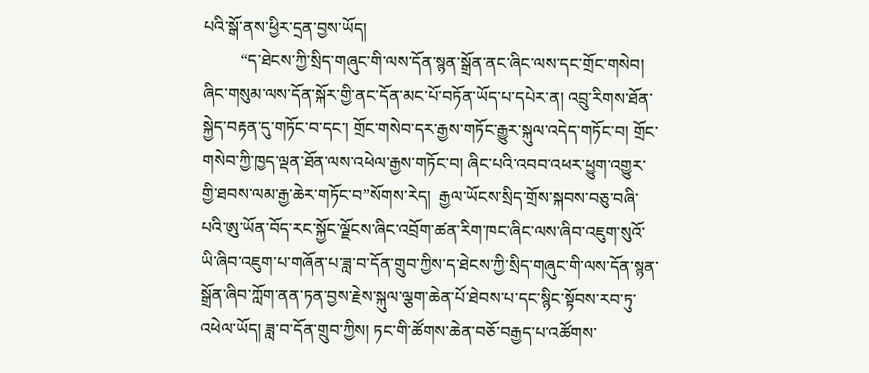པའི་སྒོ་ནས་ཕྱིར་དྲན་བྱས་ཡོད།
         “ད་ཐེངས་ཀྱི་སྲིད་གཞུང་གི་ལས་དོན་སྙན་སྒྲོན་ནང་ཞིང་ལས་དང་གྲོང་གསེབ། ཞིང་གསུམ་ལས་དོན་སྐོར་གྱི་ནང་དོན་མང་པོ་བཏོན་ཡོད་པ་དཔེར་ན། འབྲུ་རིགས་ཐོན་སྐྱེད་བརྟན་དུ་གཏོང་བ་དང་། གྲོང་གསེབ་དར་རྒྱས་གཏོང་རྒྱུར་སྐུལ་འདེད་གཏོང་བ། གྲོང་གསེབ་ཀྱི་ཁྱད་ལྡན་ཐོན་ལས་འཕེལ་རྒྱས་གཏོང་བ། ཞིང་པའི་འབབ་འཕར་ཕྱུག་འགྱུར་གྱི་ཐབས་ལམ་རྒྱ་ཆེར་གཏོང་བ”སོགས་རེད།  རྒྱལ་ཡོངས་སྲིད་གྲོས་སྐབས་བཅུ་བཞི་པའི་ཨུ་ཡོན་བོད་རང་སྐྱོང་ལྗོངས་ཞིང་འབྲོག་ཚན་རིག་ཁང་ཞིང་ལས་ཞིབ་འཇུག་སུའོ་ཡི་ཞིབ་འཇུག་པ་གཞོན་པ་ཟླ་བ་དོན་གྲུབ་ཀྱིས་ད་ཐེངས་ཀྱི་སྲིད་གཞུང་གི་ལས་དོན་སྙན་སྒྲོན་ཞིབ་ཀློག་ནན་ཏན་བྱས་རྗེས་སྐུལ་ལྕག་ཆེན་པོ་ཐེབས་པ་དང་སྙིང་སྟོབས་རབ་ཏུ་འཕེལ་ཡོད། ཟླ་བ་དོན་གྲུབ་ཀྱིས། ཏང་གི་ཚོགས་ཆེན་བཅོ་བརྒྱད་པ་འཚོགས་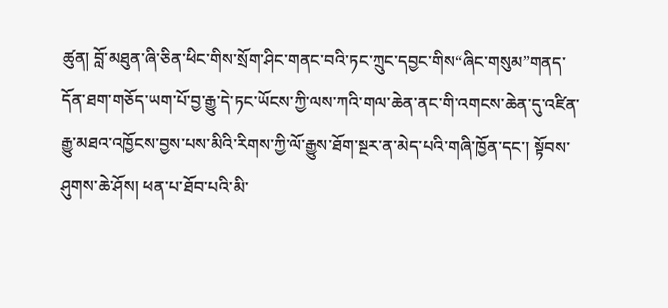ཚུན། བློ་མཐུན་ཞི་ཅིན་ཕིང་གིས་སྲོག་ཤིང་གནང་བའི་ཏང་ཀྲུང་དབྱང་གིས“ཞིང་གསུམ”གནད་དོན་ཐག་གཅོད་ཡག་པོ་བྱ་རྒྱུ་དེ་ཏང་ཡོངས་ཀྱི་ལས་ཀའི་གལ་ཆེན་ནང་གི་འགངས་ཆེན་དུ་འཛིན་རྒྱུ་མཐའ་འཁྱོངས་བྱས་པས་མིའི་རིགས་ཀྱི་ལོ་རྒྱུས་ཐོག་སྔར་ན་མེད་པའི་གཞི་ཁྱོན་དང་། སྟོབས་ཤུགས་ཆེ་ཤོས། ཕན་པ་ཐོབ་པའི་མི་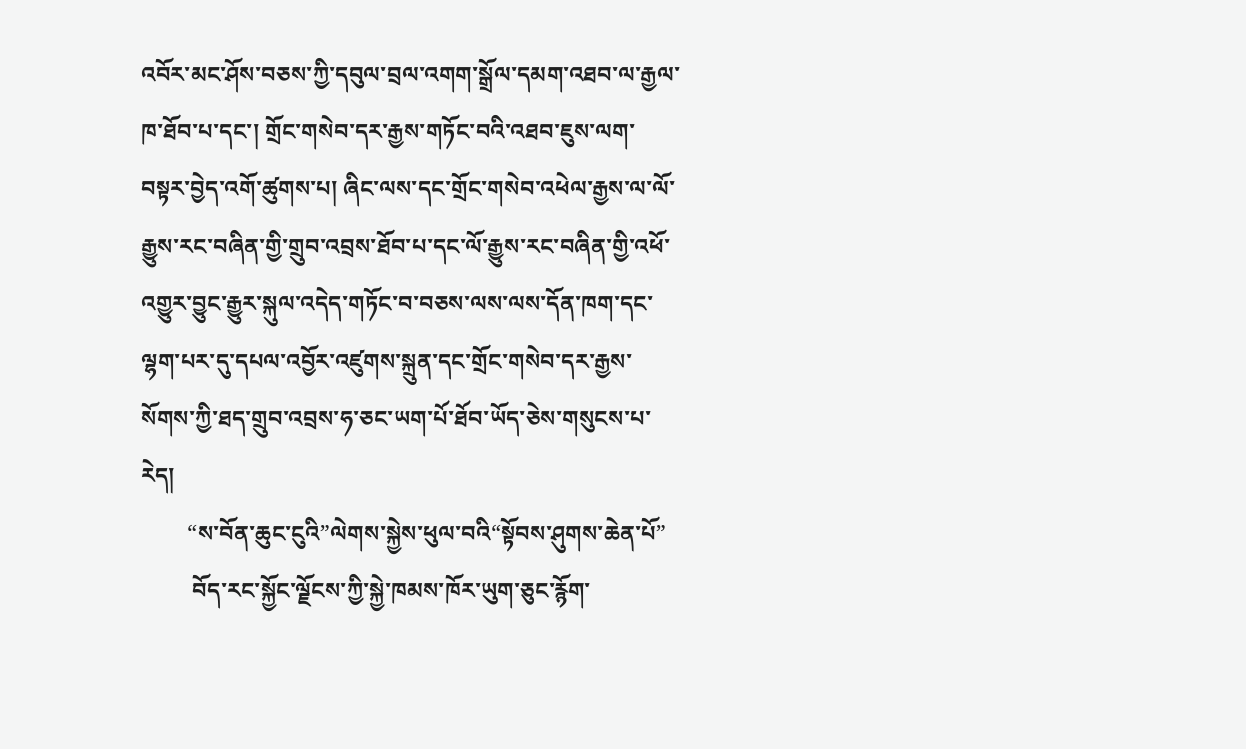འབོར་མང་ཤོས་བཅས་ཀྱི་དབུལ་བྲལ་འགག་སྒྲོལ་དམག་འཐབ་ལ་རྒྱལ་ཁ་ཐོབ་པ་དང་། གྲོང་གསེབ་དར་རྒྱས་གཏོང་བའི་འཐབ་ཇུས་ལག་བསྟར་བྱེད་འགོ་ཚུགས་པ། ཞིང་ལས་དང་གྲོང་གསེབ་འཕེལ་རྒྱས་ལ་ལོ་རྒྱུས་རང་བཞིན་གྱི་གྲུབ་འབྲས་ཐོབ་པ་དང་ལོ་རྒྱུས་རང་བཞིན་གྱི་འཕོ་འགྱུར་བྱུང་རྒྱུར་སྐུལ་འདེད་གཏོང་བ་བཅས་ལས་ལས་དོན་ཁག་དང་ལྷག་པར་དུ་དཔལ་འབྱོར་འཛུགས་སྐྲུན་དང་གྲོང་གསེབ་དར་རྒྱས་སོགས་ཀྱི་ཐད་གྲུབ་འབྲས་ཧ་ཅང་ཡག་པོ་ཐོབ་ཡོད་ཅེས་གསུངས་པ་རེད།
        “ས་བོན་ཆུང་ངུའི”ལེགས་སྐྱེས་ཕུལ་བའི“སྟོབས་ཤུགས་ཆེན་པོ”
         བོད་རང་སྐྱོང་ལྗོངས་ཀྱི་སྐྱེ་ཁམས་ཁོར་ཡུག་ཅུང་རྙོག་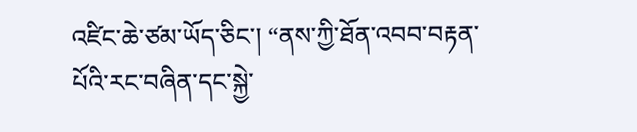འཛིང་ཆེ་ཙམ་ཡོད་ཅིང་། “ནས་ཀྱི་ཐོན་འབབ་བརྟན་པོའི་རང་བཞིན་དང་སྐྱེ་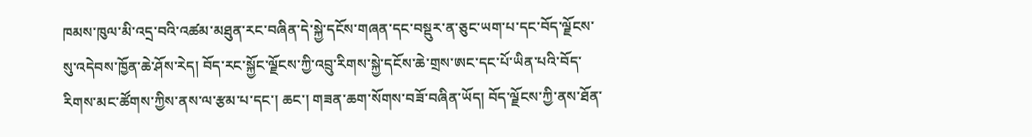ཁམས་ཁུལ་མི་འདྲ་བའི་འཚམ་མཐུན་རང་བཞིན་དེ་སྐྱེ་དངོས་གཞན་དང་བསྡུར་ན་ཅུང་ཡག་པ་དང་བོད་ལྗོངས་སུ་འདེབས་ཁྱོན་ཆེ་ཤོས་རེད། བོད་རང་སྐྱོང་ལྗོངས་ཀྱི་འབྲུ་རིགས་སྐྱེ་དངོས་ཆེ་གྲས་ཨང་དང་པོ་ཡིན་པའི་བོད་རིགས་མང་ཚོགས་ཀྱིས་ནས་ལ་རྩམ་པ་དང་། ཆང་། གཟན་ཆག་སོགས་བཟོ་བཞིན་ཡོད། བོད་ལྗོངས་ཀྱི་ནས་ཐོན་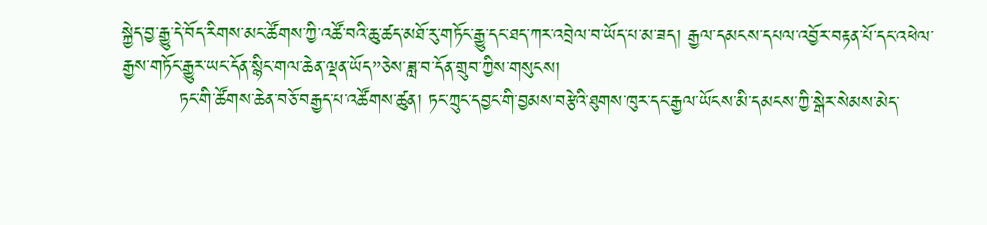སྐྱེད་བྱ་རྒྱུ་དེ་བོད་རིགས་མང་ཚོགས་ཀྱི་འཚོ་བའི་ཆུ་ཚད་མཐོ་རུ་གཏོང་རྒྱུ་དང་ཐད་ཀར་འབྲེལ་བ་ཡོད་པ་མ་ཟད། རྒྱལ་དམངས་དཔལ་འབྱོར་བརྟན་པོ་དང་འཕེལ་རྒྱས་གཏོང་རྒྱུར་ཡང་དོན་སྙིང་གལ་ཆེན་ལྡན་ཡོད”ཅེས་ཟླ་བ་དོན་གྲུབ་ཀྱིས་གསུངས།
         ཏང་གི་ཚོགས་ཆེན་བཅོ་བརྒྱད་པ་འཚོགས་ཚུན། ཏང་ཀྲུང་དབྱང་གི་བྱམས་བརྩེའི་ཐུགས་ཁུར་དང་རྒྱལ་ཡོངས་མི་དམངས་ཀྱི་སྒེར་སེམས་མེད་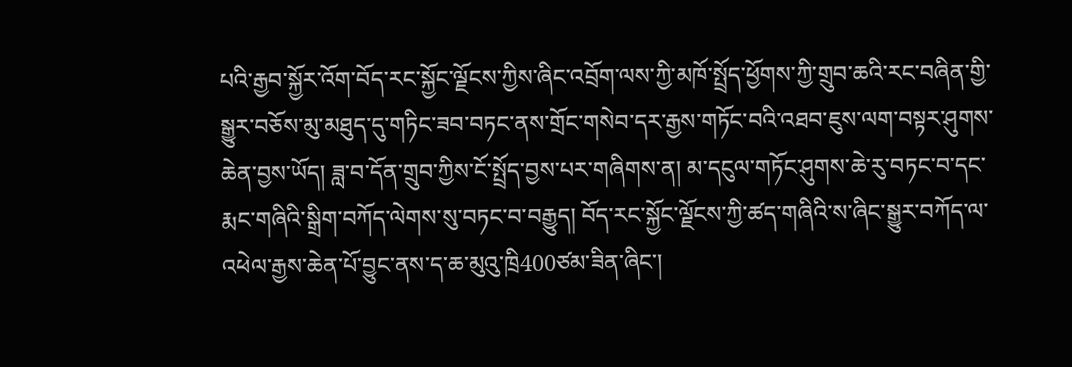པའི་རྒྱབ་སྐྱོར་འོག་བོད་རང་སྐྱོང་ལྗོངས་ཀྱིས་ཞིང་འབྲོག་ལས་ཀྱི་མཁོ་སྤྲོད་ཕྱོགས་ཀྱི་གྲུབ་ཆའི་རང་བཞིན་གྱི་སྒྱུར་བཅོས་མུ་མཐུད་དུ་གཏིང་ཟབ་བཏང་ནས་གྲོང་གསེབ་དར་རྒྱས་གཏོང་བའི་འཐབ་ཇུས་ལག་བསྟར་ཤུགས་ཆེན་བྱས་ཡོད། ཟླ་བ་དོན་གྲུབ་ཀྱིས་ངོ་སྤྲོད་བྱས་པར་གཞིགས་ན། མ་དངུལ་གཏོང་ཤུགས་ཆེ་རུ་བཏང་བ་དང་རྨང་གཞིའི་སྒྲིག་བཀོད་ལེགས་སུ་བཏང་བ་བརྒྱུད། བོད་རང་སྐྱོང་ལྗོངས་ཀྱི་ཚད་གཞིའི་ས་ཞིང་སྒྱུར་བཀོད་ལ་འཕེལ་རྒྱས་ཆེན་པོ་བྱུང་ནས་ད་ཆ་མུའུ་ཁྲི400ཙམ་ཟིན་ཞིང་།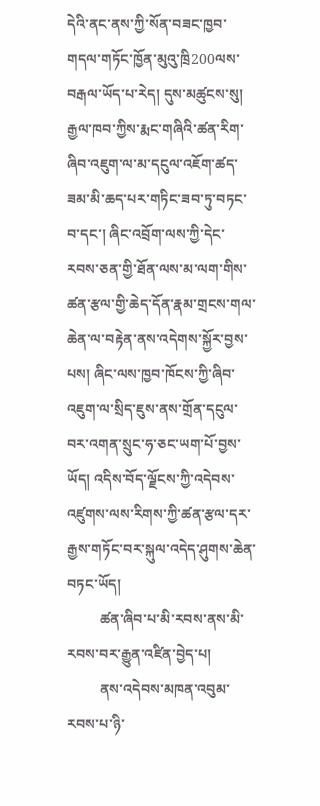དེའི་ནང་ནས་ཀྱི་སོན་བཟང་ཁྱབ་གདལ་གཏོང་ཁྱོན་མུའུ་ཁྲི200ལས་བརྒལ་ཡོད་པ་རེད། དུས་མཚུངས་སུ། རྒྱལ་ཁབ་ཀྱིས་རྨང་གཞིའི་ཚན་རིག་ཞིབ་འཇུག་ལ་མ་དངུལ་འཇོག་ཚད་ཟམ་མི་ཆད་པར་གཏིང་ཟབ་ཏུ་བཏང་བ་དང་། ཞིང་འབྲོག་ལས་ཀྱི་དེང་རབས་ཅན་གྱི་ཐོན་ལས་མ་ལག་གིས་ཚན་རྩལ་གྱི་ཆེད་དོན་རྣམ་གྲངས་གལ་ཆེན་ལ་བརྟེན་ནས་འདེགས་སྐྱོར་བྱས་པས། ཞིང་ལས་ཁྱབ་ཁོངས་ཀྱི་ཞིབ་འཇུག་ལ་སྲིད་ཇུས་ནས་གྲོན་དངུལ་བར་འགན་སྲུང་ཧ་ཅང་ཡག་པོ་བྱས་ཡོད། འདིས་བོད་ལྗོངས་ཀྱི་འདེབས་འཛུགས་ལས་རིགས་ཀྱི་ཚན་རྩལ་དར་རྒྱས་གཏོང་བར་སྐུལ་འདེད་ཤུགས་ཆེན་བཏང་ཡོད།
         ཚན་ཞིབ་པ་མི་རབས་ནས་མི་རབས་བར་རྒྱུན་འཛིན་བྱེད་པ།
         ནས་འདེབས་མཁན་འབུམ་རབས་པ་ཉི་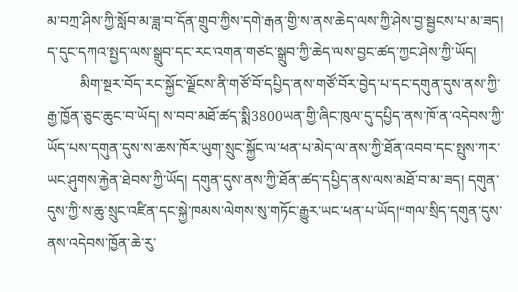མ་བཀྲ་ཤིས་ཀྱི་སློབ་མ་ཟླ་བ་དོན་གྲུབ་ཀྱིས་དགེ་རྒན་གྱི་ས་ནས་ཆེད་ལས་ཀྱི་ཤེས་བྱ་སྦྱངས་པ་མ་ཟད། ད་དུང་དཀའ་སྤྱད་ལས་སྒྲུབ་དང་རང་འགན་གཙང་སྒྲུབ་ཀྱི་ཆེད་ལས་བྱང་ཚད་ཀྱང་ཤེས་ཀྱི་ཡོད།
         མིག་སྔར་བོད་རང་སྐྱོང་ལྗོངས་ནི་གཙོ་བོ་དཔྱིད་ནས་གཙོ་བོར་བྱེད་པ་དང་དགུན་དུས་ནས་ཀྱི་རྒྱ་ཁྱོན་ཅུང་ཆུང་བ་ཡོད། ས་བབ་མཐོ་ཚད་སྨི3800ཡན་གྱི་ཞིང་ཁུལ་དུ་དཔྱིད་ནས་ཁོ་ན་འདེབས་ཀྱི་ཡོད་པས་དགུན་དུས་ས་ཆས་ཁོར་ཡུག་སྲུང་སྐྱོང་ལ་ཕན་པ་མེད་ལ་ནས་ཀྱི་ཐོན་འབབ་དང་སྤུས་ཀར་ཡང་ཤུགས་རྐྱེན་ཐེབས་ཀྱི་ཡོད། དགུན་དུས་ནས་ཀྱི་ཐོན་ཚད་དཔྱིད་ནས་ལས་མཐོ་བ་མ་ཟད། དགུན་དུས་ཀྱི་ས་ཆུ་སྲུང་འཛིན་དང་སྐྱེ་ཁམས་ལེགས་སུ་གཏོང་རྒྱུར་ཡང་ཕན་པ་ཡོད།“གལ་སྲིད་དགུན་དུས་ནས་འདེབས་ཁྱོན་ཆེ་རུ་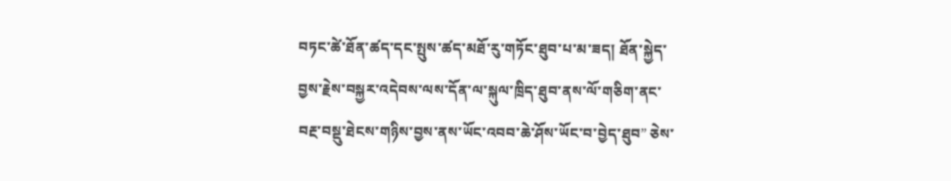བཏང་ཚེ་ཐོན་ཚད་དང་སྤུས་ཚད་མཐོ་རུ་གཏོང་ཐུབ་པ་མ་ཟད། ཐོན་སྐྱེད་བྱས་རྗེས་བསྐྱར་འདེབས་ལས་དོན་ལ་སྐུལ་ཁྲིད་ཐུབ་ནས་ལོ་གཅིག་ནང་བརྔ་བསྡུ་ཐེངས་གཉིས་བྱས་ནས་ཡོང་འབབ་ཆེ་ཤོས་ཡོང་བ་བྱེད་ཐུབ” ཅེས་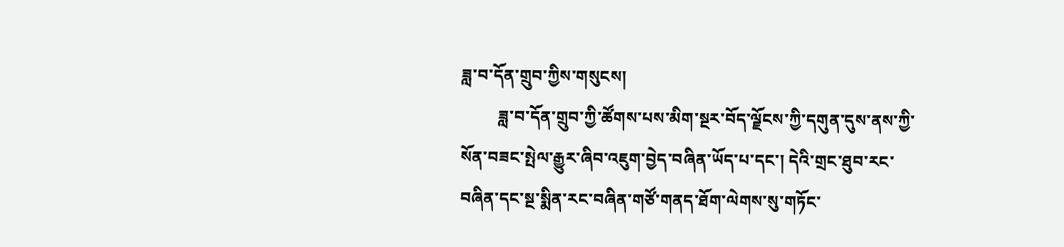ཟླ་བ་དོན་གྲུབ་ཀྱིས་གསུངས།
         ཟླ་བ་དོན་གྲུབ་ཀྱི་ཚོགས་པས་མིག་སྔར་བོད་ལྗོངས་ཀྱི་དགུན་དུས་ནས་ཀྱི་སོན་བཟང་སྤེལ་རྒྱུར་ཞིབ་འཇུག་བྱེད་བཞིན་ཡོད་པ་དང་། དེའི་གྲང་ཐུབ་རང་བཞིན་དང་སྔ་སྨིན་རང་བཞིན་གཙོ་གནད་ཐོག་ལེགས་སུ་གཏོང་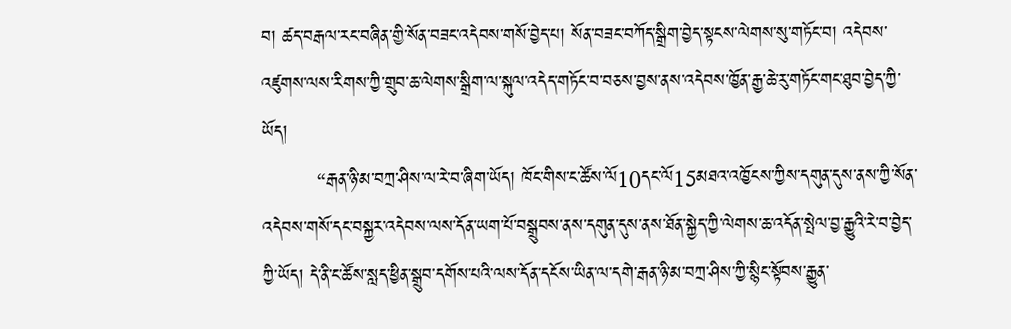བ། ཚད་བརྒལ་རང་བཞིན་གྱི་སོན་བཟང་འདེབས་གསོ་བྱེད་པ། སོན་བཟང་བཀོད་སྒྲིག་བྱེད་སྟངས་ལེགས་སུ་གཏོང་བ། འདེབས་འཛུགས་ལས་རིགས་ཀྱི་གྲུབ་ཆ་ལེགས་སྒྲིག་ལ་སྐུལ་འདེད་གཏོང་བ་བཅས་བྱས་ནས་འདེབས་ཁྱོན་རྒྱ་ཆེ་རུ་གཏོང་གང་ཐུབ་བྱེད་ཀྱི་ཡོད།
         “རྒན་ཉི་མ་བཀྲ་ཤིས་ལ་རེ་བ་ཞིག་ཡོད། ཁོང་གིས་ང་ཚོས་ལོ10དང་ལོ15མཐའ་འཁྱོངས་ཀྱིས་དགུན་དུས་ནས་ཀྱི་སོན་འདེབས་གསོ་དང་བསྐྱར་འདེབས་ལས་དོན་ཡག་པོ་བསྒྲུབས་ནས་དགུན་དུས་ནས་ཐོན་སྐྱེད་ཀྱི་ལེགས་ཆ་འདོན་སྤེལ་བྱ་རྒྱུའི་རེ་བ་བྱེད་ཀྱི་ཡོད། དེ་ནི་ང་ཚོས་སླད་ཕྱིན་སྒྲུབ་དགོས་པའི་ལས་དོན་དངོས་ཡིན་ལ་དགེ་རྒན་ཉི་མ་བཀྲ་ཤིས་ཀྱི་སྙིང་སྟོབས་རྒྱུན་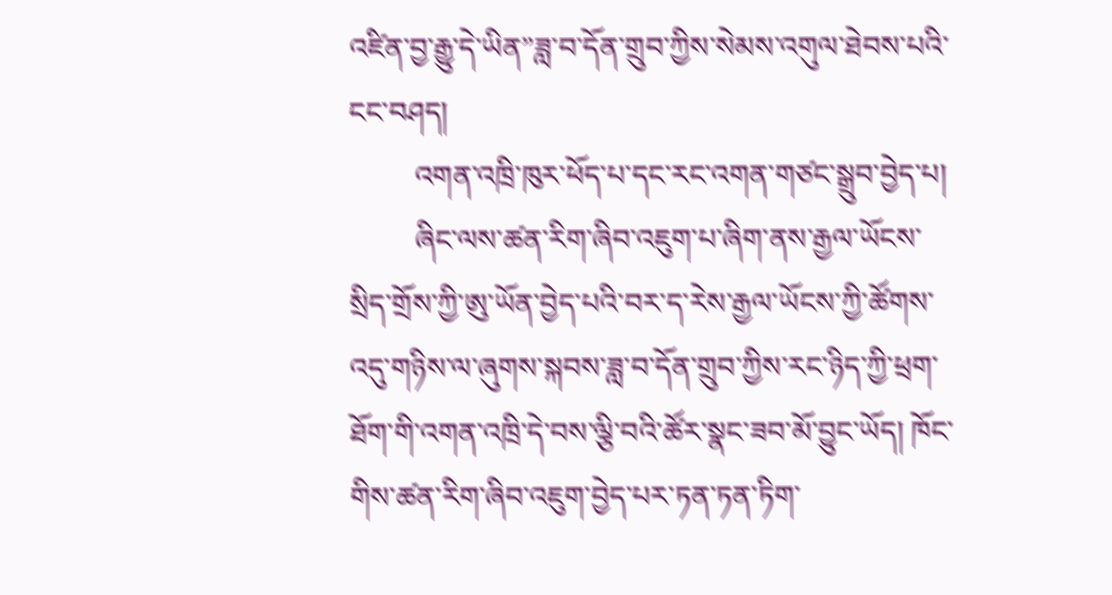འཛིན་བྱ་རྒྱུ་དེ་ཡིན”ཟླ་བ་དོན་གྲུབ་ཀྱིས་སེམས་འགུལ་ཐེབས་པའི་ངང་བཤད།
         འགན་འཁྲི་ཁུར་ཕོད་པ་དང་རང་འགན་གཙང་སྒྲུབ་བྱེད་པ།
         ཞིང་ལས་ཚན་རིག་ཞིབ་འཇུག་པ་ཞིག་ནས་རྒྱལ་ཡོངས་སྲིད་གྲོས་ཀྱི་ཨུ་ཡོན་བྱེད་པའི་བར་ད་རེས་རྒྱལ་ཡོངས་ཀྱི་ཚོགས་འདུ་གཉིས་ལ་ཞུགས་སྐབས་ཟླ་བ་དོན་གྲུབ་ཀྱིས་རང་ཉིད་ཀྱི་ཕྲག་ཐོག་གི་འགན་འཁྲི་དེ་བས་ལྕི་བའི་ཚོར་སྣང་ཟབ་མོ་བྱུང་ཡོད། ཁོང་གིས་ཚན་རིག་ཞིབ་འཇུག་བྱེད་པར་ཏན་ཏན་ཏིག་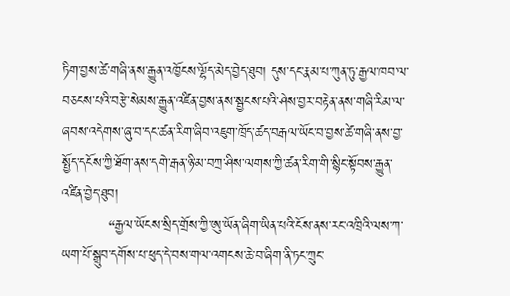ཏིག་བྱས་ཚེ་གཞི་ནས་རྒྱུན་འཁྱོངས་ལྷོད་མེད་བྱེད་ཐུབ། དུས་དང་རྣམ་པ་ཀུན་ཏུ་རྒྱལ་ཁབ་ལ་བཅངས་པའི་བརྩེ་སེམས་རྒྱུན་འཛིན་བྱས་ནས་སྦྱངས་པའི་ཤེས་བྱར་བརྟེན་ནས་གཞི་རིམ་ལ་ཞབས་འདེགས་ཞུ་བ་དང་ཚན་རིག་ཞིབ་འཇུག་ཁྲོད་ཚད་བརྒལ་ཡོང་བ་བྱས་ཚེ་གཞི་ནས་བྱ་སྤྱོད་དངོས་ཀྱི་ཐོག་ནས་དགེ་རྒན་ཉི་མ་བཀྲ་ཤིས་ལགས་ཀྱི་ཚན་རིག་གི་སྙིང་སྟོབས་རྒྱུན་འཛིན་བྱེད་ཐུབ།
          “རྒྱལ་ཡོངས་སྲིད་གྲོས་ཀྱི་ཨུ་ཡོན་ཞིག་ཡིན་པའི་ངོས་ནས་རང་འཁྲིའི་ལས་ཀ་ཡག་པོ་སྒྲུབ་དགོས་པ་ཕུད་དེ་བས་གལ་འགངས་ཆེ་བ་ཞིག་ནི་ཏང་ཀྲུང་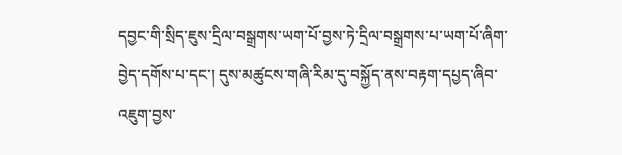དབྱང་གི་སྲིད་ཇུས་དྲིལ་བསྒྲགས་ཡག་པོ་བྱས་ཏེ་དྲིལ་བསྒྲགས་པ་ཡག་པོ་ཞིག་བྱེད་དགོས་པ་དང་། དུས་མཚུངས་གཞི་རིམ་དུ་བསྐྱོད་ནས་བརྟག་དཔྱད་ཞིབ་འཇུག་བྱས་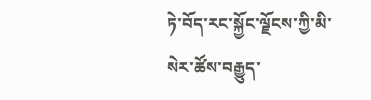ཏེ་བོད་རང་སྐྱོང་ལྗོངས་ཀྱི་མི་སེར་ཚོས་བརྒྱུད་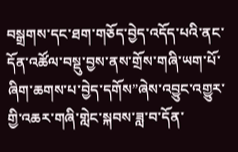བསྒྲགས་དང་ཐག་གཅོད་བྱེད་འདོད་པའི་ནང་དོན་འཚོལ་བསྡུ་བྱས་ནས་གྲོས་གཞི་ཡག་པོ་ཞིག་ཆགས་པ་བྱེད་དགོས”ཞེས་འབྱུང་འགྱུར་གྱི་འཆར་གཞི་གླེང་སྐབས་ཟླ་བ་དོན་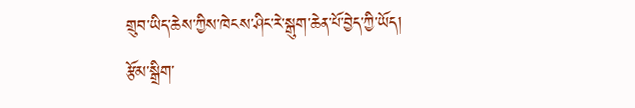གྲུབ་ཡིད་ཆེས་ཀྱིས་ཁེངས་ཤིང་རེ་སྒུག་ཆེན་པོ་བྱེད་ཀྱི་ཡོད།
རྩོམ་སྒྲིག་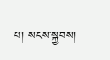པ། སངས་སྐྱབས།